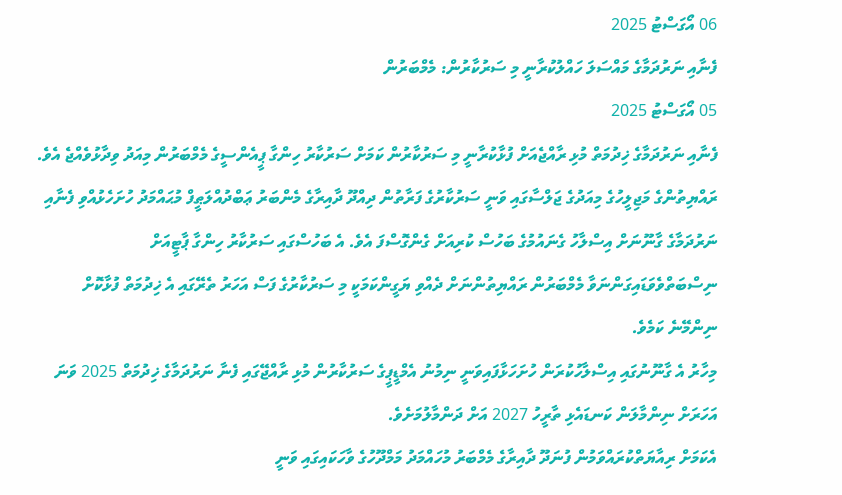06 އޯގަސްޓު 2025
ފެނާއި ނަރުދަމާގެ މައްސަލަ ހައްލުކުރާނީ މި ސަރުކާރުން: މެމްބަރުން
05 އޯގަސްޓު 2025
ފެނާއި ނަރުދަމާގެ ޚިދުމަތް މުޅި ރާއްޖެއަށް ފުޅާކުރާނީ މި ސަރުކާރުން ކަމަށް ސަރުކާރު ހިންގާ ޕީއެންސީގެ މެމްބަރުން މިއަދު ވިދާޅުވެއްޖެ އެވެ.
ރައްޔިތުންގެ މަޖިލީހުގެ މިއަދުގެ ޖަލްސާގައި ވަނީ ސަރުކާރުގެ ފަރާތުން ދިއްދޫ ދާއިރާގެ މެންބަރު ޢަބްދުއްލަޠީފް މުޙައްމަދު ހުށަހެޅުއްވި ފެނާއި ނަރުދަމާގެ ގާނޫނަށް އިސްލާހު ގެނައުމުގެ ބަހުސް ކުރިއަށް ގެންގޮސްފަ އެވެ. އެ ބަހުސްގައި ސަރުކާރު ހިންގާ ޕާޓީއަށް ނިސްބަތްވެވަޑައިގަންނަވާ މެމްބަރުން ރައްޔިތުންނަށް ދެއްވި ޔަގީންކަމަކީ މި ސަރުކާރުގެ ފަސް އަހަރު ތެރޭގައި އެ ޚިދުމަތް ފުޅާކޮށް ނިންމޭނެ ކަމެވެ.
މިހާރު އެ ގާނޫނުގައި އިސްލާހުކުރަން ހުށަހަޅާފައިވަނީ ނިމުނު އެމްޑީޕީގެ ސަރުކާރުން މުޅި ރާއްޖޭގައި ފެނާ ނަރުދަމާގެ ޚިދުމަތް 2025 ވަނަ އަހަރަށް ނިންމާލަން ކަނޑައެޅި ތާރީހު 2027 އަށް ދަންމާލުމަށެވެ.
އެކަމަށް ރިއާޔަތްކުރައްވަމުން ފުނަދޫ ދާއިރާގެ މެމްބަރު މުހައްމަދު މަމްދޫހުގެ ވާހަކައިގައި ވަނީ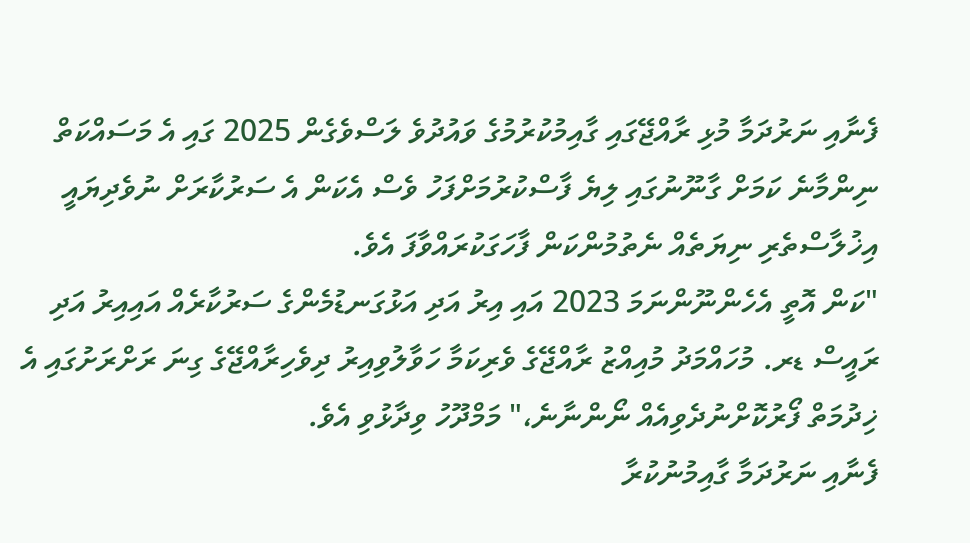ފެނާއި ނަރުދަމާ މުޅި ރާއްޖޭގައި ގާއިމުކުރުމުގެ ވައުދުވެ ލަސްވެގެން 2025 ގައި އެ މަސައްކަތް ނިންމާނެ ކަމަށް ގާނޫނުގައި ލިޔެ ފާސްކުރުމަށްފަހު ވެސް އެކަން އެ ސަރުކާރަށް ނުވެދިޔައީ އިޚުލާސްތެރި ނިޔަތެއް ނެތުމުންކަން ފާހަގަކުރައްވާފަ އެވެ.
"ކަން އޮތީ އެހެންނޫންނަމަ 2023 އައި އިރު އަދި އަޅުގަނޑުމެންގެ ސަރުކާރެއް އައިއިރު އަދި ރައީސް ޑރ. މުހައްމަދު މުއިއްޒު ރާއްޖޭގެ ވެރިކަމާ ހަވާލުވިއިރު ދިވެހިރާއްޖޭގެ ގިނަ ރަށްރަށުގައި އެ ޚިދުމަތް ފޯރުކޮށްނުދެވިއެއް ނޯންނާނެ،" މަމްދޫހު ވިދާޅުވި އެވެ.
ފެނާއި ނަރުދަމާ ގާއިމުނުކުރާ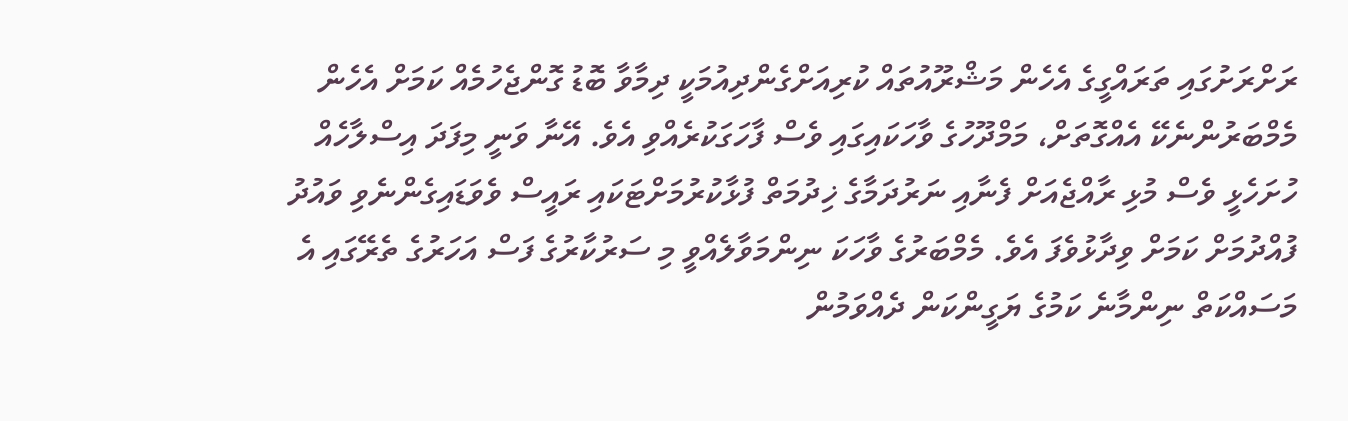ރަށްރަށުގައި ތަރައްގީގެ އެހެން މަޝްރޫއުތައް ކުރިއަށްގެންދިއުމަކީ ދިމާވާ ބޮޑު ގޮންޖެހުމެއް ކަމަށް އެހެން މެމްބަރުންނެކޭ އެއްގޮތަށް، މަމްދޫހުގެ ވާހަކައިގައި ވެސް ފާހަގަކުރެއްވި އެވެ. އޭނާ ވަނީ މިފަދަ އިސްލާހެއް ހުށަހެޅީ ވެސް މުޅި ރާއްޖެއަށް ފެނާއި ނަރުދަމާގެ ޚިދުމަތް ފުޅާކުރުމަށްޓަކައި ރައީސް ވެވަޑައިގެންނެވި ވައުދު ފުއްދުމަށް ކަމަށް ވިދާޅުވެފަ އެވެ. މެމްބަރުގެ ވާހަކަ ނިންމަވާލެއްވީ މި ސަރުކާރުގެ ފަސް އަހަރުގެ ތެރޭގައި އެ މަސައްކަތް ނިންމާނެ ކަމުގެ ޔަގީންކަން ދެއްވަމުން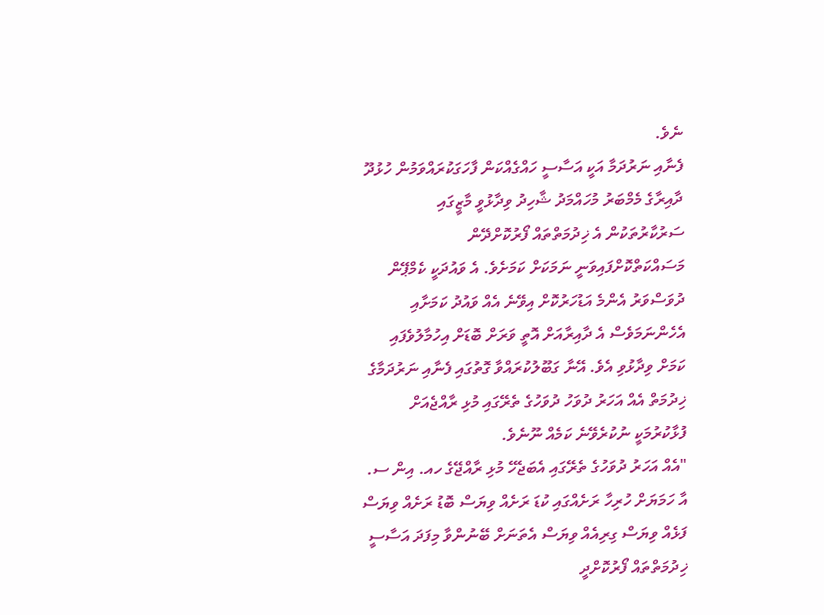ނެވެ.
ފެނާއި ނަރުދަމާ އަކީ އަސާސީ ހައްގެއްކަން ފާހަގަކުރައްވަމުން ހުޅުދޫ ދާއިރާގެ މެމްބަރު މުހައްމަދު ޝާހިދު ވިދާޅުވީ މާޒީގައި ސަރުކާރުތަކުން އެ ޚިދުމަތްތައް ފޯރުކޮށްދޭން މަސައްކަތްކޮށްފައިވަނީ ނަމަކަށް ކަމަށެވެ. އެ ވައުދަކީ ކެމްޕޭން ދުވަސްވަރު އެންމެ އަޑުހަރުކޮށް އިވޭނެ އެއް ވައުދު ކަމަށާއި އެހެންނަމަވެސް އެ ދާއިރާއަށް އޮތީ ވަރަށް ބޮޑަށް އިހުމާލުވެފައި ކަމަށް ވިދާޅުވި އެވެ. އޭނާ ގަބޫލުކުރައްވާ ގޮތުގައި ފެނާއި ނަރުދަމާގެ ޚިދުމަތް އެއް އަހަރު ދުވަހު ދުވަހުގެ ތެރޭގައި މުޅި ރާއްޖެއަށް ފުޅާކުރުމަކީ ނުކުރެވޭނެ ކަމެއް ނޫނެވެ.
"އެއް އަހަރު ދުވަހުގެ ތެރޭގައި އެބަޖެހޭ މުޅި ރާއްޖޭގެ ހއ. އިން ސ. އާ ހަމަޔަށް ހުރިހާ ރަށެއްގައި ކުޑަ ރަށެއް ވިޔަސް ބޮޑު ރަށެއް ވިޔަސް ފަޅެއް ވިޔަސް ގިރިއެއް ވިޔަސް އެތަނަށް ބޭނުންވާ މިފަދަ އަސާސީ ޚިދުމަތްތައް ފޯރުކޮށްދީ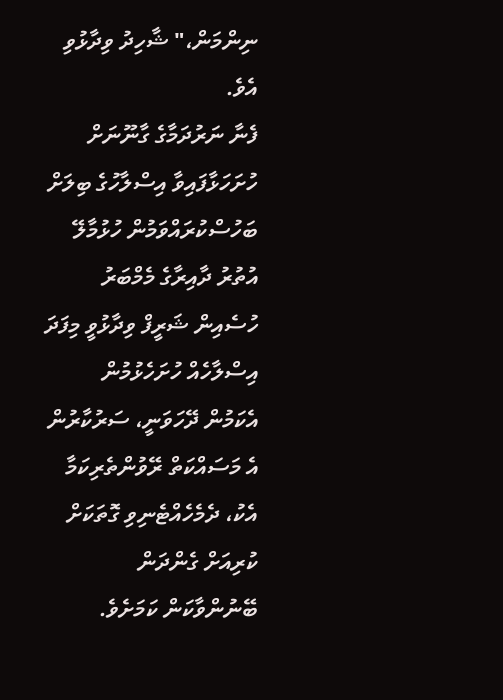ނިންމަން،" ޝާހިދު ވިދާޅުވި އެވެ.
ފެނާ ނަރުދަމާގެ ގާނޫނަށް ހުށަހަޅާފައިވާ އިސްލާހުގެ ބިލަށް ބަހުސްކުރައްވަމުން ހުޅުމާލޭ އުތުރު ދާއިރާގެ މެމްބަރު ހުސެއިން ޝަރީފް ވިދާޅުވީ މިފަދަ އިސްލާހެއް ހުށަހެޅުމުން އެކަމުން ދޭހަވަނީ، ސަރުކާރުން އެ މަސައްކަތް ރޭވުންތެރިކަމާ އެކު، ދެމެހެއްޓެނިވި ގޮތަކަށް ކުރިއަށް ގެންދަން ބޭނުންވާކަން ކަމަށެވެ.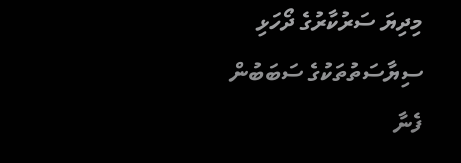މިދިޔަ ސަރުކާރުގެ ދޯހަޅި ސިޔާސަތުތަކުގެ ސަބަބުން ފެނާ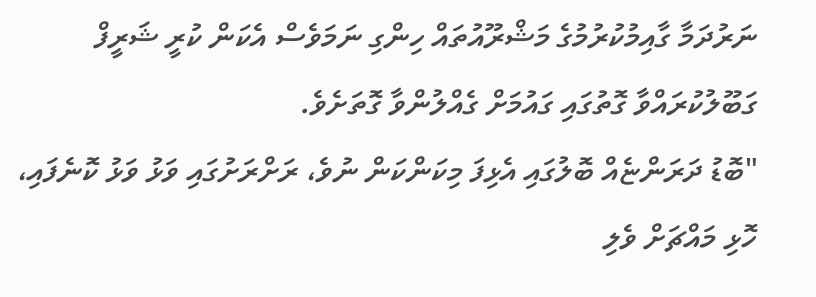ނަރުދަމާ ގާއިމުކުރުމުގެ މަޝްރޫއުތައް ހިންގި ނަމަވެސް އެކަން ކުރީ ޝަރީފް ގަބޫލުކުރައްވާ ގޮތުގައި ގައުމަށް ގެއްލުންވާ ގޮތަށެވެ.
"ބޮޑު ދަރަންޏެއް ބޮލުގައި އެޅިފަ މިކަންކަން ނުވެ، ރަށްރަށުގައި ވަޅު ވަޅު ކޮނެފައި، ހޮޅި މައްޗަށް ވެލި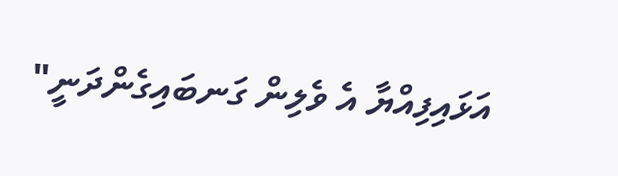އަޅައިފިއްޔާ އެ ވެލިން ގަނބައިގެންދަނީ"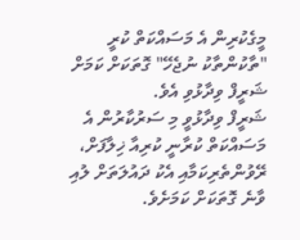މީގެކުރިން އެ މަސައްކަތް ކުރީ "ތާކުންތާކު ނުޖެހޭ" ގޮތަކަށް ކަމަށް ޝަރީފް ވިދާޅުވި އެވެ.
ޝަރީފް ވިދާޅުވީ މި ސަރުކާރުން އެ މަސައްކަތް ކުރާނީ ކުރިއާ ޚިލާފަށް، ރޭވުންތެރިކަމާއި އެކު ދައުލަތަށް ލުއި ވާނެ ގޮތަކަށް ކަމަށެވެ.